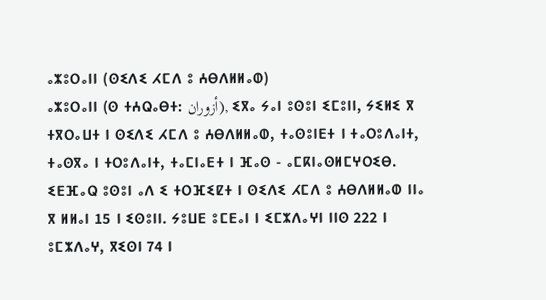ⴰⵣⵓⵔⴰⵏⵏ (ⵙⵉⴷⵉ ⵃⵎⴷ ⵓ ⵄⴱⴷⵍⵍⴰⵀ)
ⴰⵣⵓⵔⴰⵏⵏ (ⵙ ⵜⵄⵕⴰⴱⵜ: أزوران), ⵉⴳⴰ ⵢⴰⵏ ⵓⵙⵓⵏ ⵉⵎⵓⵏⵏ, ⵢⵉⵍⵉ ⴳ ⵜⴳⵔⴰⵡⵜ ⵏ ⵙⵉⴷⵉ ⵃⵎⴷ ⵓ ⵄⴱⴷⵍⵍⴰⵀ, ⵜⴰⵙⵓⵏⴹⵜ ⵏ ⵜⴰⵔⵓⴷⴰⵏⵜ, ⵜⴰⵙⴳⴰ ⵏ ⵜⵔⵓⴷⴰⵏⵜ, ⵜⴰⵎⵏⴰⴹⵜ ⵏ ⴼⴰⵙ - ⴰⵎⴽⵏⴰⵙⵍⵎⵖⵔⵉⴱ. ⵉⴹⴼⴰⵕ ⵓⵙⵓⵏ ⴰⴷ ⵉ ⵜⵔⴼⵉⵇⵜ ⵏ ⵙⵉⴷⵉ ⵃⵎⴷ ⵓ ⵄⴱⴷⵍⵍⴰⵀ ⵏⵏⴰ ⴳ ⵍⵍⴰⵏ 15 ⵏ ⵉⵙⵓⵏⵏ. ⵢⵓⵡⴹ ⵓⵎⴹⴰⵏ ⵏ ⵉⵎⵣⴷⴰⵖⵏ ⵏⵏⵙ 222 ⵏ ⵓⵎⵣⴷⴰⵖ, ⴳⵉⵙⵏ 74 ⵏ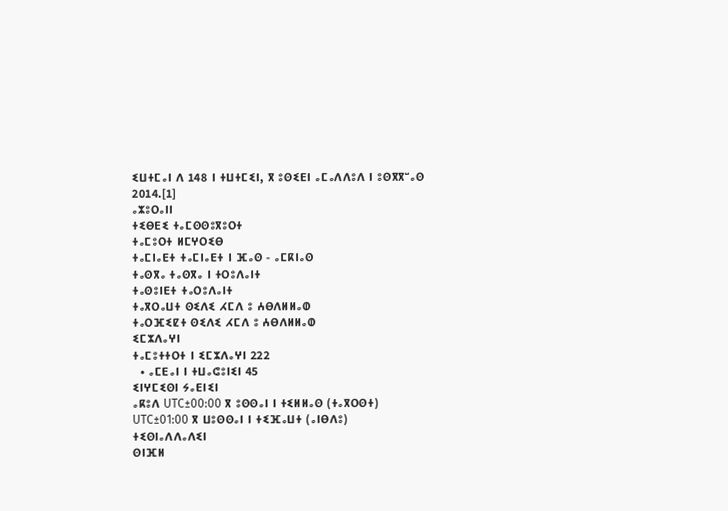ⵉⵡⵜⵎⴰⵏ ⴷ 148 ⵏ ⵜⵡⵜⵎⵉⵏ, ⴳ ⵓⵙⵉⴹⵏ ⴰⵎⴰⴷⴷⵓⴷ ⵏ ⵓⵙⴳⴳⵯⴰⵙ 2014.[1]
ⴰⵣⵓⵔⴰⵏⵏ
ⵜⵉⴱⴹⵉ ⵜⴰⵎⵙⵙⵓⴳⵓⵔⵜ
ⵜⴰⵎⵓⵔⵜ ⵍⵎⵖⵔⵉⴱ
ⵜⴰⵎⵏⴰⴹⵜ ⵜⴰⵎⵏⴰⴹⵜ ⵏ ⴼⴰⵙ - ⴰⵎⴽⵏⴰⵙ
ⵜⴰⵙⴳⴰ ⵜⴰⵙⴳⴰ ⵏ ⵜⵔⵓⴷⴰⵏⵜ
ⵜⴰⵙⵓⵏⴹⵜ ⵜⴰⵔⵓⴷⴰⵏⵜ
ⵜⴰⴳⵔⴰⵡⵜ ⵙⵉⴷⵉ ⵃⵎⴷ ⵓ ⵄⴱⴷⵍⵍⴰⵀ
ⵜⴰⵔⴼⵉⵇⵜ ⵙⵉⴷⵉ ⵃⵎⴷ ⵓ ⵄⴱⴷⵍⵍⴰⵀ
ⵉⵎⵣⴷⴰⵖⵏ
ⵜⴰⵎⵓⵜⵜⵔⵜ ⵏ ⵉⵎⵣⴷⴰⵖⵏ 222
  • ⴰⵎⴹⴰⵏ ⵏ ⵜⵡⴰⵛⵓⵏⵉⵏ 45
ⵉⵏⵖⵎⵉⵙⵏ ⵢⴰⴹⵏⵉⵏ
ⴰⴽⵓⴷ UTC±00:00 ⴳ ⵓⵙⵙⴰⵏ ⵏ ⵜⵉⵍⵍⴰⵙ (ⵜⴰⴳⵔⵙⵜ)
UTC±01:00 ⴳ ⵡⵓⵙⵙⴰⵏ ⵏ ⵜⵉⴼⴰⵡⵜ (ⴰⵏⴱⴷⵓ)
ⵜⵉⵙⵏⴰⴷⴷⴰⴷⵉⵏ
ⵙⵏⴼⵍ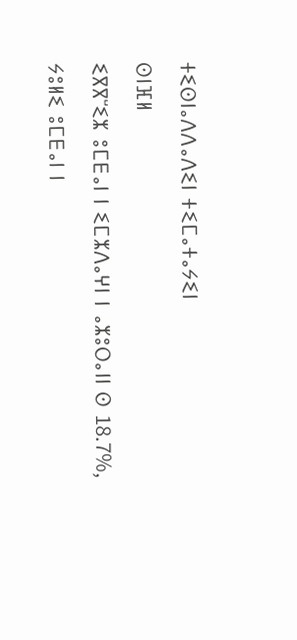ⵜⵉⵙⵏⴰⴷⴷⴰⴷⵉⵏ ⵜⵉⵎⴰⵜⴰⵢⵉⵏ
ⵙⵏⴼⵍ
ⵉⴳⴳⵯⵉⵣ ⵓⵎⴹⴰⵏ ⵏ ⵉⵎⵣⴷⴰⵖⵏ ⵏ ⴰⵣⵓⵔⴰⵏⵏ ⵙ 18.7%, ⵢⵓⵍⵉ ⵓⵎⴹⴰⵏ ⵏ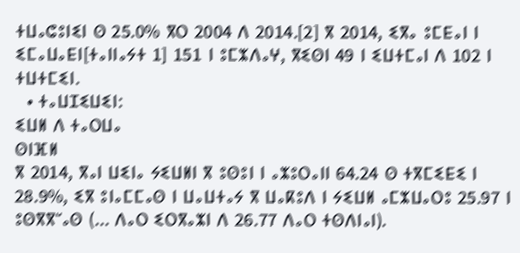ⵜⵡⴰⵛⵓⵏⵉⵏ ⵙ 25.0% ⴳⵔ 2004 ⴷ 2014.[2] ⴳ 2014, ⵉⴳⴰ ⵓⵎⴹⴰⵏ ⵏ ⵉⵎⴰⵡⴰⴹⵏ[ⵜⴰⵏⵏⴰⵢⵜ 1] 151 ⵏ ⵓⵎⵣⴷⴰⵖ, ⴳⵉⵙⵏ 49 ⵏ ⵉⵡⵜⵎⴰⵏ ⴷ 102 ⵏ ⵜⵡⵜⵎⵉⵏ.
  • ⵜⴰⵡⵊⵉⵡⵉⵏ:
ⵉⵡⵍ ⴷ ⵜⴰⵔⵡⴰ
ⵙⵏⴼⵍ
ⴳ 2014, ⴳⴰⵏ ⵡⵉⵏⴰ ⵢⵉⵡⵍⵏ ⴳ ⵓⵙⵓⵏ ⵏ ⴰⵣⵓⵔⴰⵏⵏ 64.24 ⵙ ⵜⴳⵎⵉⴹⵉ ⵏ 28.9%, ⵉⴳ ⵓⵏⴰⵎⵎⴰⵙ ⵏ ⵡⴰⵡⵜⴰⵢ ⴳ ⵡⴰⴽⵓⴷ ⵏ ⵢⵉⵡⵍ ⴰⵎⵣⵡⴰⵔⵓ 25.97 ⵏ ⵓⵙⴳⴳⵯⴰⵙ (... ⴷⴰⵔ ⵉⵔⴳⴰⵣⵏ ⴷ 26.77 ⴷⴰⵔ ⵜⵙⴷⵏⴰⵏ).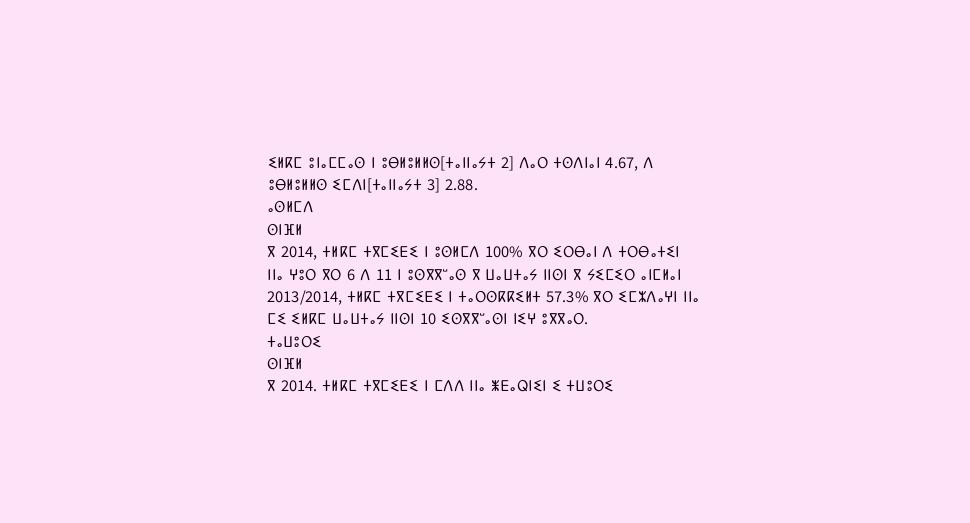ⵉⵍⴽⵎ ⵓⵏⴰⵎⵎⴰⵙ ⵏ ⵓⴱⵍⵓⵍⵍⵙ[ⵜⴰⵏⵏⴰⵢⵜ 2] ⴷⴰⵔ ⵜⵙⴷⵏⴰⵏ 4.67, ⴷ ⵓⴱⵍⵓⵍⵍⵙ ⵉⵎⴷⵏ[ⵜⴰⵏⵏⴰⵢⵜ 3] 2.88.
ⴰⵙⵍⵎⴷ
ⵙⵏⴼⵍ
ⴳ 2014, ⵜⵍⴽⵎ ⵜⴳⵎⵉⴹⵉ ⵏ ⵓⵙⵍⵎⴷ 100% ⴳⵔ ⵉⵔⴱⴰⵏ ⴷ ⵜⵔⴱⴰⵜⵉⵏ ⵏⵏⴰ ⵖⵓⵔ ⴳⵔ 6 ⴷ 11 ⵏ ⵓⵙⴳⴳⵯⴰⵙ ⴳ ⵡⴰⵡⵜⴰⵢ ⵏⵏⵙⵏ ⴳ ⵢⵉⵎⵉⵔ ⴰⵏⵎⵍⴰⵏ 2013/2014, ⵜⵍⴽⵎ ⵜⴳⵎⵉⴹⵉ ⵏ ⵜⴰⵔⵙⴽⴽⵉⵍⵜ 57.3% ⴳⵔ ⵉⵎⵣⴷⴰⵖⵏ ⵏⵏⴰ ⵎⵉ ⵉⵍⴽⵎ ⵡⴰⵡⵜⴰⵢ ⵏⵏⵙⵏ 10 ⵉⵙⴳⴳⵯⴰⵙⵏ ⵏⵉⵖ ⵓⴳⴳⴰⵔ.
ⵜⴰⵡⵓⵔⵉ
ⵙⵏⴼⵍ
ⴳ 2014. ⵜⵍⴽⵎ ⵜⴳⵎⵉⴹⵉ ⵏ ⵎⴷⴷ ⵏⵏⴰ ⵥⴹⴰⵕⵏⵉⵏ ⵉ ⵜⵡⵓⵔⵉ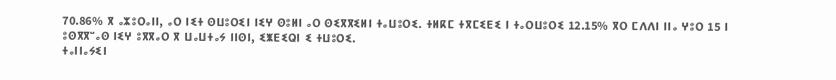70.86% ⴳ ⴰⵣⵓⵔⴰⵏⵏ, ⴰⵔ ⵏⵉⵜ ⵙⵡⵓⵔⵉⵏ ⵏⵉⵖ ⵙⵓⵍⵏ ⴰⵔ ⵙⵉⴳⴳⵉⵍⵏ ⵜⴰⵡⵓⵔⵉ. ⵜⵍⴽⵎ ⵜⴳⵎⵉⴹⵉ ⵏ ⵜⴰⵔⵡⵓⵔⵉ 12.15% ⴳⵔ ⵎⴷⴷⵏ ⵏⵏⴰ ⵖⵓⵔ 15 ⵏ ⵓⵙⴳⴳⵯⴰⵙ ⵏⵉⵖ ⵓⴳⴳⴰⵔ ⴳ ⵡⴰⵡⵜⴰⵢ ⵏⵏⵙⵏ, ⵉⵥⴹⵉⵕⵏ ⵉ ⵜⵡⵓⵔⵉ.
ⵜⴰⵏⵏⴰⵢⵉⵏ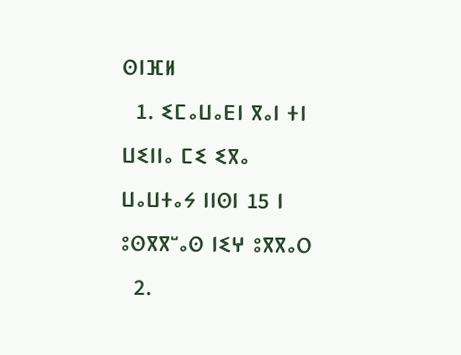ⵙⵏⴼⵍ
  1. ⵉⵎⴰⵡⴰⴹⵏ ⴳⴰⵏ ⵜⵏ ⵡⵉⵏⵏⴰ ⵎⵉ ⵉⴳⴰ ⵡⴰⵡⵜⴰⵢ ⵏⵏⵙⵏ 15 ⵏ ⵓⵙⴳⴳⵯⴰⵙ ⵏⵉⵖ ⵓⴳⴳⴰⵔ
  2.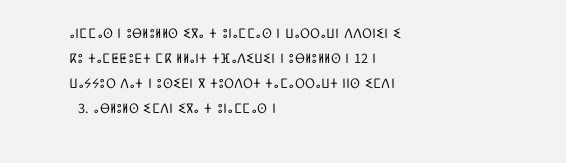ⴰⵏⵎⵎⴰⵙ ⵏ ⵓⴱⵍⵓⵍⵍⵙ ⵉⴳⴰ ⵜ ⵓⵏⴰⵎⵎⴰⵙ ⵏ ⵡⴰⵔⵔⴰⵡⵏ ⴷⴷⵔⵏⵉⵏ ⵉ ⴽⵓ ⵜⴰⵎⵟⵟⵓⴹⵜ ⵎⴽ ⵍⵍⴰⵏⵜ ⵜⴼⴰⴷⵉⵡⵉⵏ ⵏ ⵓⴱⵍⵓⵍⵍⵙ ⵏ 12 ⵏ ⵡⴰⵢⵢⵓⵔ ⴷⴰⵜ ⵏ ⵓⵙⵉⴹⵏ ⴳ ⵜⵓⵔⴷⵔⵜ ⵜⴰⵎⴰⵔⵔⴰⵡⵜ ⵏⵏⵙ ⵉⵎⴷⵏ
  3. ⴰⴱⵍⵓⵍⵙ ⵉⵎⴷⵏ ⵉⴳⴰ ⵜ ⵓⵏⴰⵎⵎⴰⵙ ⵏ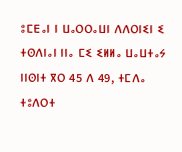ⵓⵎⴹⴰⵏ ⵏ ⵡⴰⵔⵔⴰⵡⵏ ⴷⴷⵔⵏⵉⵏ ⵉ ⵜⵙⴷⵏⴰⵏ ⵏⵏⴰ ⵎⵉ ⵉⵍⵍⴰ ⵡⴰⵡⵜⴰⵢ ⵏⵏⵙⵏⵜ ⴳⵔ 45 ⴷ 49, ⵜⵎⴷⴰ ⵜⵓⴷⵔⵜ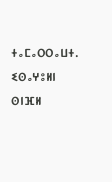ⵜⴰⵎⴰⵔⵔⴰⵡⵜ.
ⵉⵙⴰⵖⵓⵍⵏ
ⵙⵏⴼⵍ